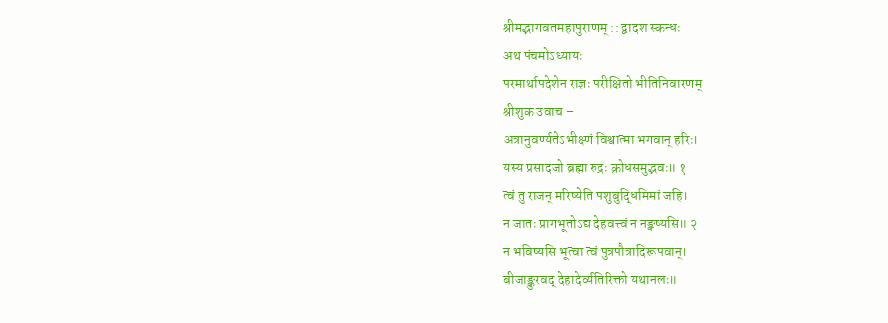श्रीमद्भागवतमहापुराणम् :: द्वादश स्कन्धः
अथ पंचमोऽध्यायः
परमार्थापदेशेन राज्ञः परीक्षितो भीतिनिवारणम्
श्रीशुक उवाच –
अत्रानुवर्ण्यतेऽभीक्ष्णं विश्वात्मा भगवान् हरिः।
यस्य प्रसादजो ब्रह्मा रुद्रः क्रोधसमुद्भवः॥ १
त्वं तु राजन् मरिष्येति पशुबुद्धिमिमां जहि।
न जातः प्रागभूतोऽद्य देहवत्त्वं न नङ्क्ष्यसि॥ २
न भविष्यसि भूत्वा त्वं पुत्रपौत्रादिरूपवान्।
बीजाङ्कुरवद् देहादेर्व्यतिरिक्तो यथानलः॥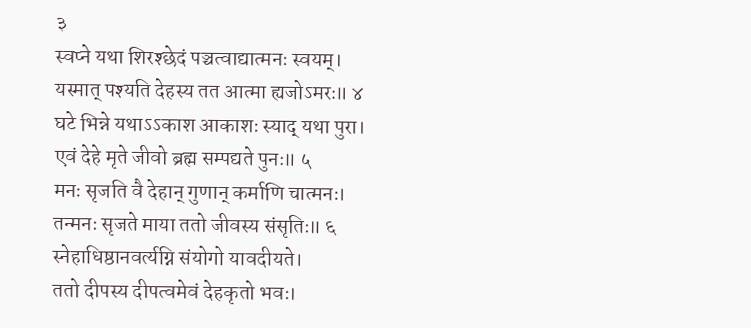३
स्वप्ने यथा शिरश्छेदं पञ्चत्वाद्यात्मनः स्वयम्।
यस्मात् पश्यति देहस्य तत आत्मा ह्यजोऽमरः॥ ४
घटे भिन्ने यथाऽऽकाश आकाशः स्याद् यथा पुरा।
एवं देहे मृते जीवो ब्रह्म सम्पद्यते पुनः॥ ५
मनः सृजति वै देहान् गुणान् कर्माणि चात्मनः।
तन्मनः सृजते माया ततो जीवस्य संसृतिः॥ ६
स्नेहाधिष्ठानवर्त्यग्नि संयोगो यावदीयते।
ततो दीपस्य दीपत्वमेवं देहकृतो भवः।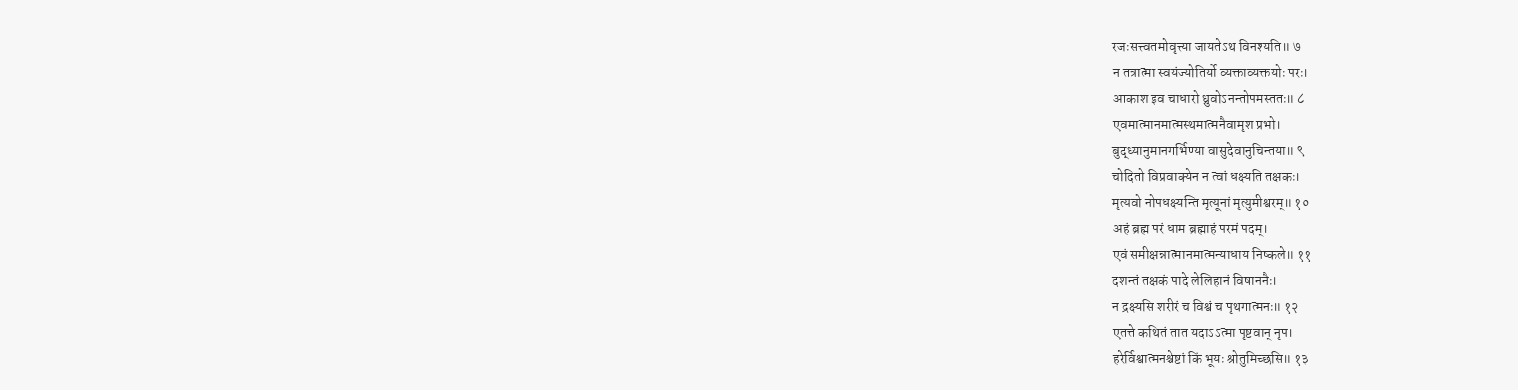रजःसत्त्वतमोवृत्त्या जायतेऽथ विनश्यति॥ ७
न तत्रात्मा स्वयंज्योतिर्यो व्यक्ताव्यक्तयोः परः।
आकाश इव चाधारो ध्रुवोऽनन्तोपमस्ततः॥ ८
एवमात्मानमात्मस्थमात्मनैवामृश प्रभो।
बुद्ध्यानुमानगर्भिण्या वासुदेवानुचिन्तया॥ ९
चोदितो विप्रवाक्येन न त्वां धक्ष्यति तक्षकः।
मृत्यवो नोपधक्ष्यन्ति मृत्यूनां मृत्युमीश्वरम्॥ १०
अहं ब्रह्म परं धाम ब्रह्माहं परमं पदम्।
एवं समीक्षन्नात्मानमात्मन्याधाय निष्कले॥ ११
दशन्तं तक्षकं पादे लेलिहानं विषाननैः।
न द्रक्ष्यसि शरीरं च विश्वं च पृथगात्मनः॥ १२
एतत्ते कथितं तात यदाऽऽत्मा पृष्टवान् नृप।
हरेर्विश्वात्मनश्चेष्टां किं भूयः श्रोतुमिच्छसि॥ १३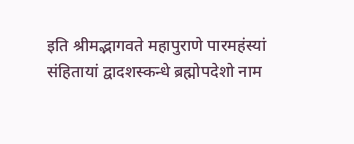इति श्रीमद्भागवते महापुराणे पारमहंस्यां
संहितायां द्वादशस्कन्धे ब्रह्मोपदेशो नाम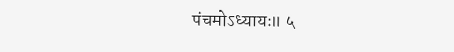पंचमोऽध्यायः॥ ५